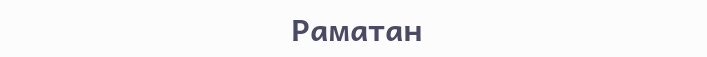Раматан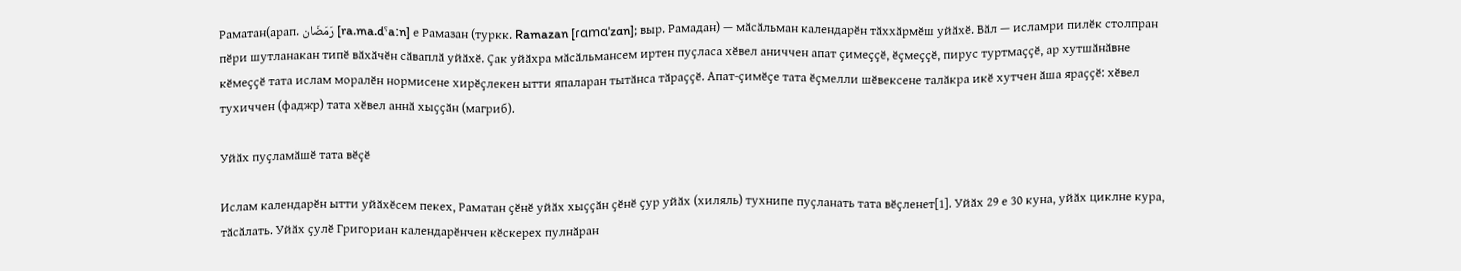Раматан(арап. رَمَضَان [ra.ma.dˤaːn] е Рамазан (туркк. Ramazan [ɾɑmɑˈzɑn]; выр. Рамадан) — мӑсӑльман календарӗн тӑххӑрмӗш уйӑхӗ. Вӑл — исламри пилӗк столпран пӗри шутланакан типӗ вӑхӑчӗн сӑваплӑ уйӑхӗ. Ҫак уйӑхра мӑсӑльмансем иртен пуҫласа хӗвел аниччен апат ҫимеҫҫӗ, ӗҫмеҫҫӗ, пирус туртмаҫҫӗ, ар хутшӑнӑвне кӗмеҫҫӗ тата ислам моралӗн нормисене хирӗҫлекен ытти япаларан тытӑнса тӑраҫҫӗ. Апат-ҫимӗҫе тата ӗҫмелли шӗвексене талӑкра икӗ хутчен ӑша яраҫҫӗ: хӗвел тухиччен (фаджр) тата хӗвел аннӑ хыҫҫӑн (магриб).

Уйӑх пуҫламӑшӗ тата вӗҫӗ

Ислам календарӗн ытти уйӑхӗсем пекех, Раматан ҫӗнӗ уйӑх хыҫҫӑн ҫӗнӗ ҫур уйӑх (хиляль) тухнипе пуҫланать тата вӗҫленет[1]. Уйӑх 29 е 30 куна, уйӑх циклне кура, тӑсӑлать. Уйӑх ҫулӗ Григориан календарӗнчен кӗскерех пулнӑран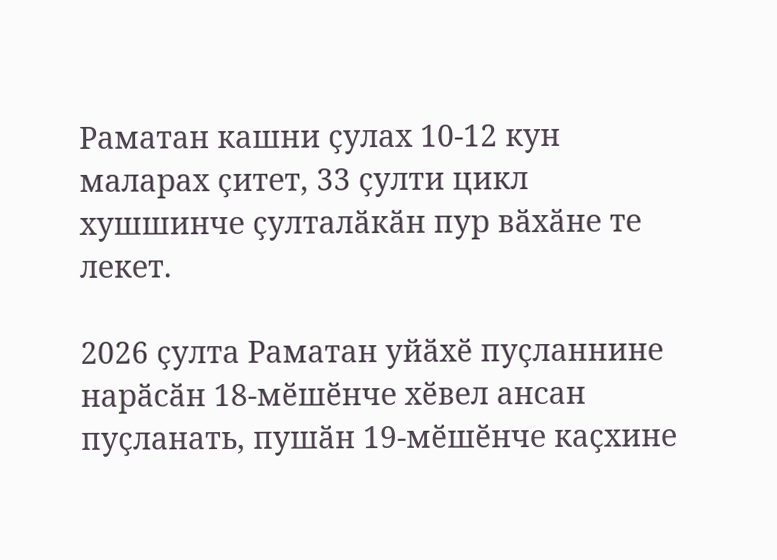Раматан кашни ҫулах 10-12 кун маларах ҫитет, 33 ҫулти цикл хушшинче ҫулталӑкӑн пур вӑхӑне те лекет.

2026 ҫулта Раматан уйӑхӗ пуҫланнине нарӑсӑн 18-мӗшӗнче хӗвел ансан пуҫланать, пушӑн 19-мӗшӗнче каҫхине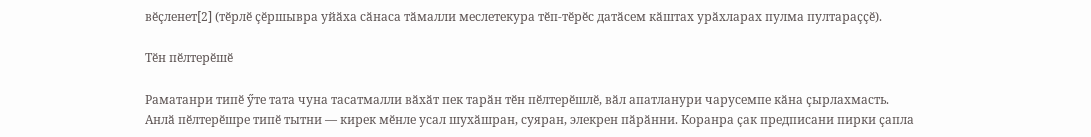вӗҫленет[2] (тӗрлӗ ҫӗршывра уйӑха сӑнаса тӑмалли меслетекура тӗп-тӗрӗс датӑсем кӑштах урӑхларах пулма пултараҫҫӗ).

Тӗн пӗлтерӗшӗ

Раматанри типӗ ӳте тата чуна тасатмалли вӑхӑт пек тарӑн тӗн пӗлтерӗшлӗ, вӑл апатланури чарусемпе кӑна ҫырлахмасть. Анлӑ пӗлтерӗшре типӗ тытни — кирек мӗнле усал шухӑшран, суяран, элекрен пӑрӑнни. Коранра ҫак предписани пирки ҫапла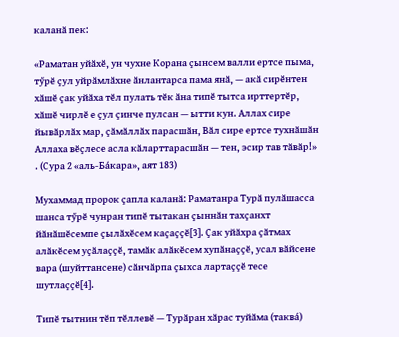каланӑ пек:

«Раматан уйӑхӗ, ун чухне Корана ҫынсем валли ертсе пыма, тӳрӗ ҫул уйрӑмлӑхне ӑнлантарса пама янӑ, — акӑ сирӗнтен хӑшӗ ҫак уйӑха тӗл пулать тӗк ӑна типӗ тытса ирттертӗр, хӑшӗ чирлӗ е ҫул ҫинче пулсан — ытти кун. Аллах сире йывӑрлӑх мар, ҫӑмӑллӑх парасшӑн, Вӑл сире ертсе тухнӑшӑн Аллаха вӗҫлесе асла кӑларттарасшӑн — тен, эсир тав тӑвӑр!» . (Сура 2 «аль-Бáкара», аят 183)

Мухаммад пророк ҫапла каланӑ: Раматанра Турӑ пулӑшасса шанса тӳрӗ чунран типӗ тытакан ҫыннӑн тахҫанхт йӑнӑшӗсемпе ҫылӑхӗсем каҫаҫҫӗ[3]. Ҫак уйӑхра ҫӑтмах алӑкӗсем уҫӑлаҫҫӗ, тамӑк алӑкӗсем хупӑнаҫҫӗ, усал вӑйсене вара (шуйттансене) сӑнчӑрпа ҫыхса лартаҫҫӗ тесе шутлаҫҫӗ[4].

Типӗ тытнин тӗп тӗллевӗ — Турӑран хӑрас туйӑма (таквá)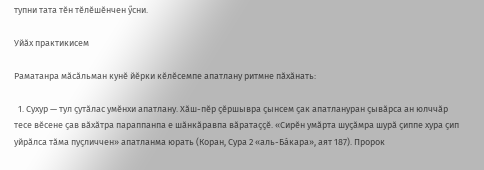тупни тата тӗн тӗлӗшӗнчен ӳсни.

Уйӑх практикисем

Раматанра мӑсӑльман кунӗ йӗрки кӗлӗсемпе апатлану ритмне пӑхӑнать:

  1. Сухур — тул ҫутӑлас умӗнхи апатлану. Хӑш-пӗр ҫӗршывра ҫынсем ҫак апатлануран ҫывӑрса ан юлччӑр тесе вӗсене ҫав вӑхӑтра параппанпа е шӑнкӑравпа вӑратаҫҫӗ. «Сирӗн умӑрта шуҫӑмра шурӑ ҫиппе хура ҫип уйрӑлса тӑма пуҫличчен» апатланма юрать (Коран, Сура 2 «аль-Бáкара», аят 187). Пророк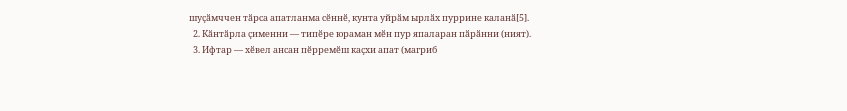шуҫӑмччен тӑрса апатланма сӗннӗ, кунта уйрӑм ырлӑх пуррине каланӑ[5].
  2. Кӑнтӑрла ҫименни — типӗре юраман мӗн пур япаларан пӑрӑнни (ният).
  3. Ифтар — хӗвел ансан пӗрремӗш каҫхи апат (магриб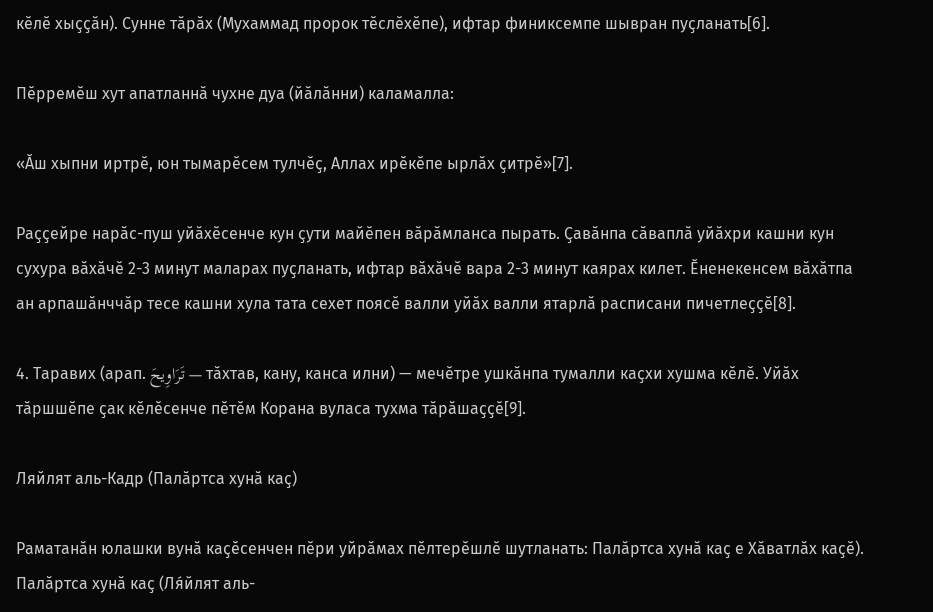кӗлӗ хыҫҫӑн). Сунне тӑрӑх (Мухаммад пророк тӗслӗхӗпе), ифтар финиксемпе шывран пуҫланать[6].

Пӗрремӗш хут апатланнӑ чухне дуа (йӑлӑнни) каламалла:

«Ӑш хыпни иртрӗ, юн тымарӗсем тулчӗҫ, Аллах ирӗкӗпе ырлӑх ҫитрӗ»[7].

Раҫҫейре нарӑс-пуш уйӑхӗсенче кун ҫути майӗпен вӑрӑмланса пырать. Ҫавӑнпа сӑваплӑ уйӑхри кашни кун сухура вӑхӑчӗ 2-3 минут маларах пуҫланать, ифтар вӑхӑчӗ вара 2-3 минут каярах килет. Ӗненекенсем вӑхӑтпа ан арпашӑнччӑр тесе кашни хула тата сехет поясӗ валли уйӑх валли ятарлӑ расписани пичетлеҫҫӗ[8].

4. Таравих (арап. تَرَاوِيحَ — тӑхтав, кану, канса илни) — мечӗтре ушкӑнпа тумалли каҫхи хушма кӗлӗ. Уйӑх тӑршшӗпе ҫак кӗлӗсенче пӗтӗм Корана вуласа тухма тӑрӑшаҫҫӗ[9].

Ляйлят аль-Кадр (Палӑртса хунӑ каҫ)

Раматанӑн юлашки вунӑ каҫӗсенчен пӗри уйрӑмах пӗлтерӗшлӗ шутланать: Палӑртса хунӑ каҫ е Хӑватлӑх каҫӗ). Палӑртса хунӑ каҫ (Ля́йлят аль-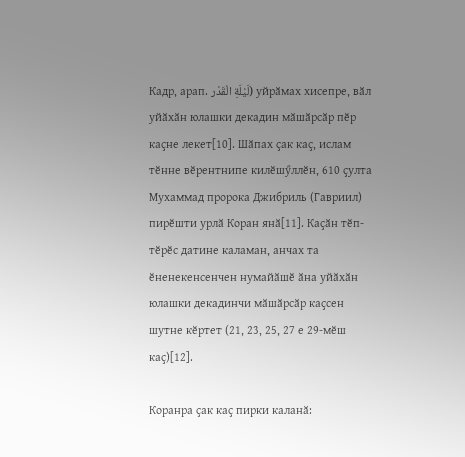Кадр, арап. لَيْلَةِ الْقَدْر) уйрӑмах хисепре, вӑл уйӑхӑн юлашки декадин мӑшӑрсӑр пӗр каҫне лекет[10]. Шӑпах ҫак каҫ, ислам тӗнне вӗрентнипе килӗшӳллӗн, 610 ҫулта Мухаммад пророка Джибриль (Гавриил) пирӗшти урлӑ Коран янӑ[11]. Каҫӑн тӗп-тӗрӗс датине каламан, анчах та ӗненекенсенчен нумайӑшӗ ӑна уйӑхӑн юлашки декадинчи мӑшӑрсӑр каҫсен шутне кӗртет (21, 23, 25, 27 е 29-мӗш каҫ)[12].

Коранра ҫак каҫ пирки каланӑ: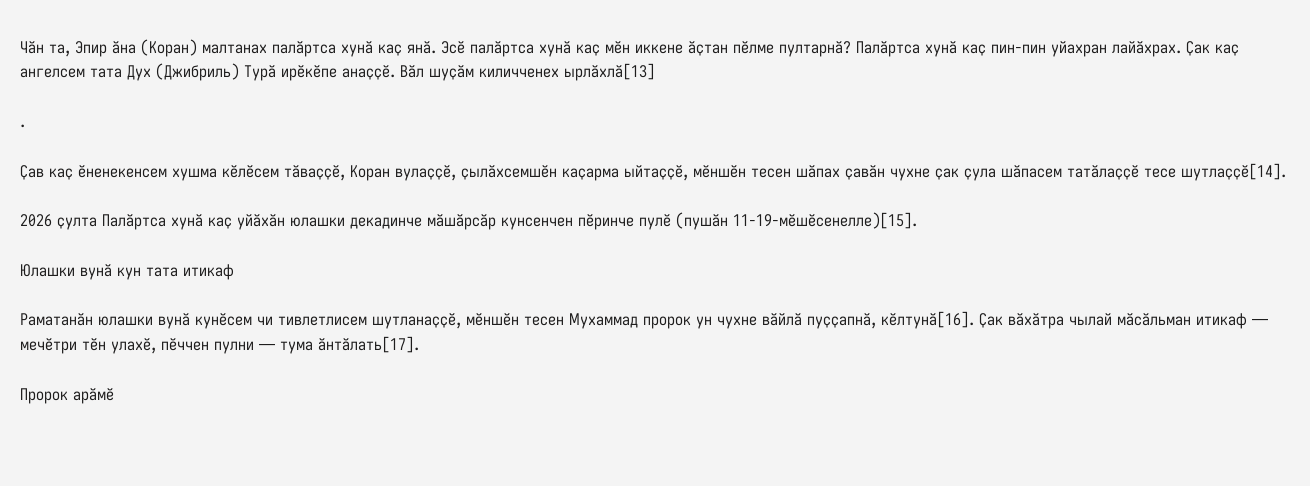Чӑн та, Эпир ӑна (Коран) малтанах палӑртса хунӑ каҫ янӑ. Эсӗ палӑртса хунӑ каҫ мӗн иккене ӑҫтан пӗлме пултарнӑ? Палӑртса хунӑ каҫ пин-пин уйахран лайӑхрах. Ҫак каҫ ангелсем тата Дух (Джибриль) Турӑ ирӗкӗпе анаҫҫӗ. Вӑл шуҫӑм киличченех ырлӑхлӑ[13]

.

Ҫав каҫ ӗненекенсем хушма кӗлӗсем тӑваҫҫӗ, Коран вулаҫҫӗ, ҫылӑхсемшӗн каҫарма ыйтаҫҫӗ, мӗншӗн тесен шӑпах ҫавӑн чухне ҫак ҫула шӑпасем татӑлаҫҫӗ тесе шутлаҫҫӗ[14].

2026 ҫулта Палӑртса хунӑ каҫ уйӑхӑн юлашки декадинче мӑшӑрсӑр кунсенчен пӗринче пулӗ (пушӑн 11-19-мӗшӗсенелле)[15].

Юлашки вунӑ кун тата итикаф

Раматанӑн юлашки вунӑ кунӗсем чи тивлетлисем шутланаҫҫӗ, мӗншӗн тесен Мухаммад пророк ун чухне вӑйлӑ пуҫҫапнӑ, кӗлтунӑ[16]. Ҫак вӑхӑтра чылай мӑсӑльман итикаф — мечӗтри тӗн улахӗ, пӗччен пулни — тума ӑнтӑлать[17].

Пророк арӑмӗ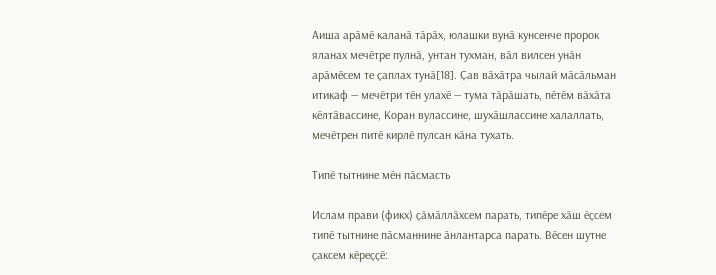Аиша арӑмӗ каланӑ тӑрӑх, юлашки вунӑ кунсенче пророк яланах мечӗтре пулнӑ, унтан тухман, вӑл вилсен унӑн арӑмӗсем те ҫаплах тунӑ[18]. Ҫав вӑхӑтра чылай мӑсӑльман итикаф — мечӗтри тӗн улахӗ — тума тӑрӑшать, пӗтӗм вӑхӑта кӗлтӑвассине, Коран вулассине, шухӑшлассине халаллать, мечӗтрен питӗ кирлӗ пулсан кӑна тухать.

Типӗ тытнине мӗн пӑсмасть

Ислам прави (фикх) ҫӑмӑллӑхсем парать, типӗре хӑш ӗҫсем типӗ тытнине пӑсманнине ӑнлантарса парать. Вӗсен шутне ҫаксем кӗреҫҫӗ: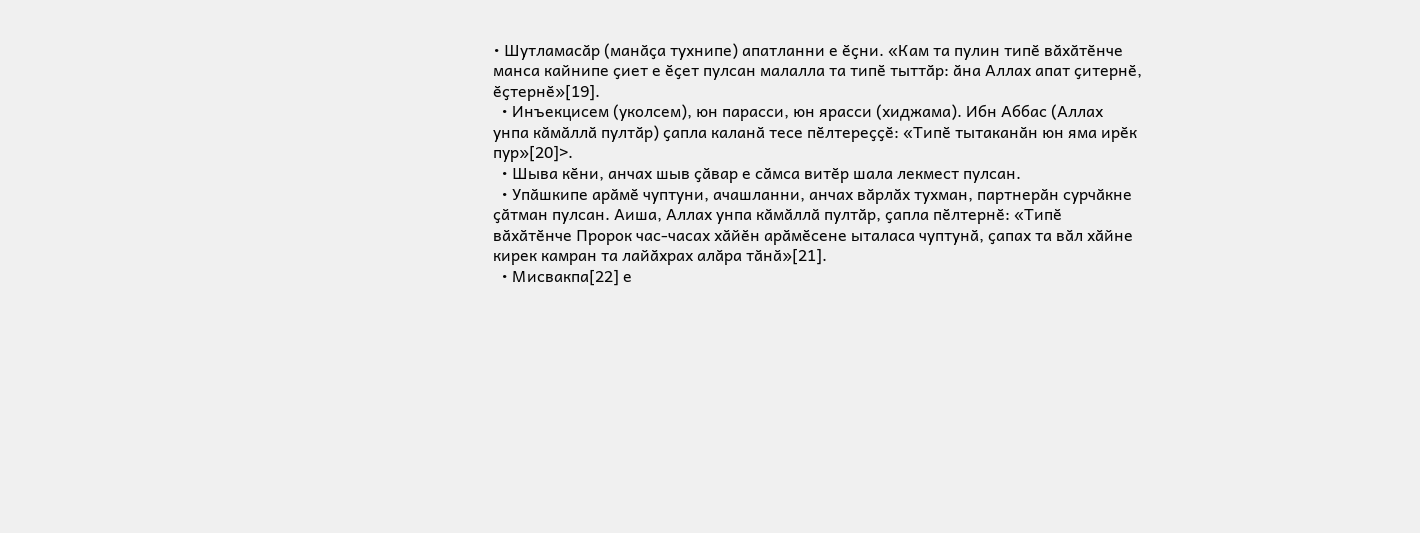• Шутламасӑр (манӑҫа тухнипе) апатланни е ӗҫни. «Кам та пулин типӗ вӑхӑтӗнче манса кайнипе ҫиет е ӗҫет пулсан малалла та типӗ тыттӑр: ӑна Аллах апат ҫитернӗ, ӗҫтернӗ»[19].
  • Инъекцисем (уколсем), юн парасси, юн ярасси (хиджама). Ибн Аббас (Аллах унпа кӑмӑллӑ пултӑр) ҫапла каланӑ тесе пӗлтереҫҫӗ: «Типӗ тытаканӑн юн яма ирӗк пур»[20]>.
  • Шыва кӗни, анчах шыв ҫӑвар е сӑмса витӗр шала лекмест пулсан.
  • Упӑшкипе арӑмӗ чуптуни, ачашланни, анчах вӑрлӑх тухман, партнерӑн сурчӑкне ҫӑтман пулсан. Аиша, Аллах унпа кӑмӑллӑ пултӑр, ҫапла пӗлтернӗ: «Типӗ вӑхӑтӗнче Пророк час-часах хӑйӗн арӑмӗсене ыталаса чуптунӑ, ҫапах та вӑл хӑйне кирек камран та лайӑхрах алӑра тӑнӑ»[21].
  • Мисвакпа[22] е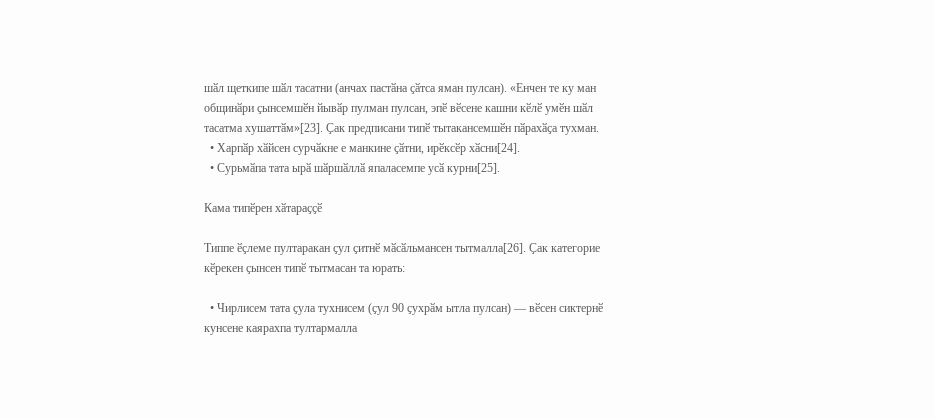шӑл щеткипе шӑл тасатни (анчах пастӑна ҫӑтса яман пулсан). «Енчен те ку ман общинӑри ҫынсемшӗн йывӑр пулман пулсан, эпӗ вӗсене кашни кӗлӗ умӗн шӑл тасатма хушаттӑм»[23]. Ҫак предписани типӗ тытакансемшӗн пӑрахӑҫа тухман.
  • Харпӑр хӑйсен сурчӑкне е манкине ҫӑтни, ирӗксӗр хӑсни[24].
  • Сурьмӑпа тата ырӑ шӑршӑллӑ япаласемпе усӑ курни[25].

Кама типӗрен хӑтараҫҫӗ

Типпе ӗҫлеме пултаракан ҫул ҫитнӗ мӑсӑльмансен тытмалла[26]. Ҫак категорие кӗрекен ҫынсен типӗ тытмасан та юрать:

  • Чирлисем тата ҫула тухнисем (ҫул 90 ҫухрӑм ытла пулсан) — вӗсен сиктернӗ кунсене каярахпа тултармалла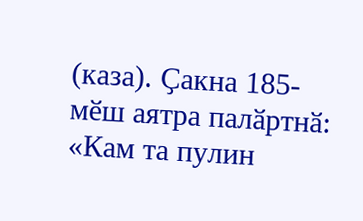(каза). Ҫакна 185-мӗш аятра палӑртнӑ: «Кам та пулин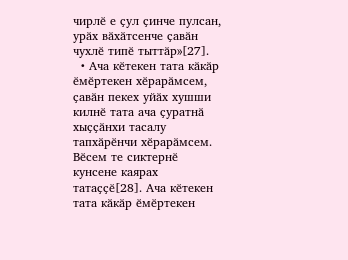чирлӗ е ҫул ҫинче пулсан, урӑх вӑхӑтсенче ҫавӑн чухлӗ типӗ тыттӑр»[27].
  • Ача кӗтекен тата кӑкӑр ӗмӗртекен хӗрарӑмсем, ҫавӑн пекех уйӑх хушши килнӗ тата ача ҫуратнӑ хыҫҫӑнхи тасалу тапхӑрӗнчи хӗрарӑмсем. Вӗсем те сиктернӗ кунсене каярах татаҫҫӗ[28]. Ача кӗтекен тата кӑкӑр ӗмӗртекен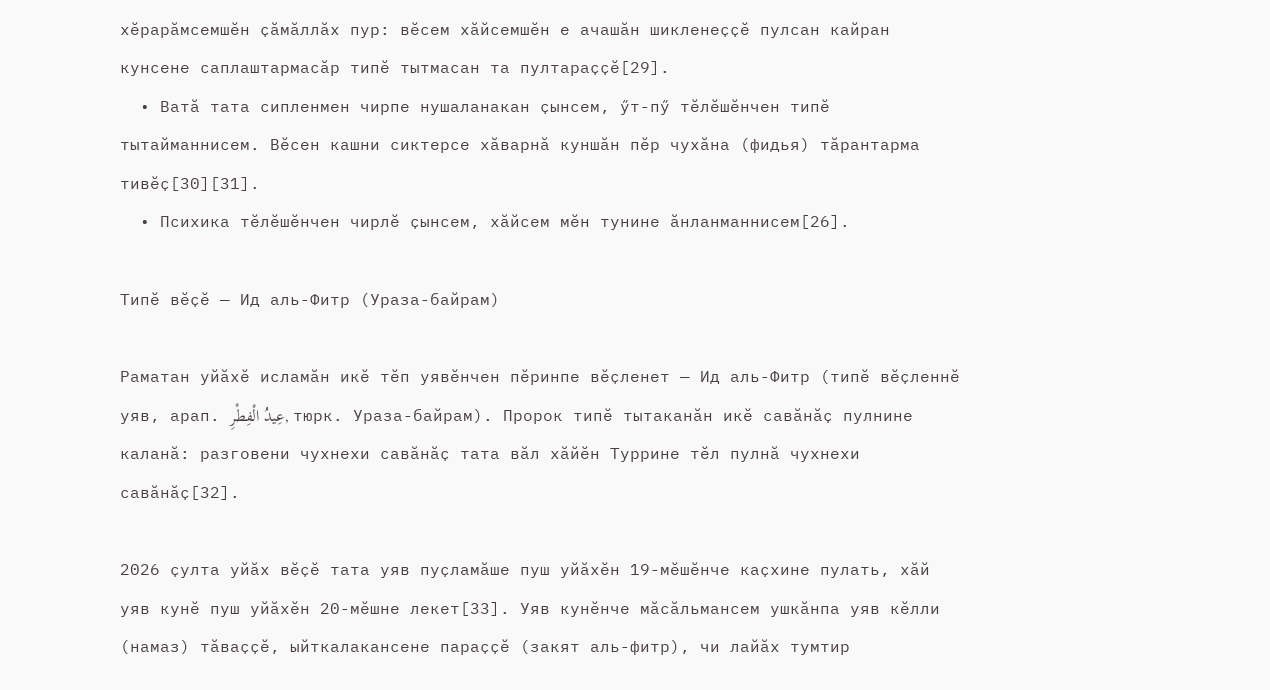хӗрарӑмсемшӗн ҫӑмӑллӑх пур: вӗсем хӑйсемшӗн е ачашӑн шикленеҫҫӗ пулсан кайран кунсене саплаштармасӑр типӗ тытмасан та пултараҫҫӗ[29].
  • Ватӑ тата сипленмен чирпе нушаланакан ҫынсем, ӳт-пӳ тӗлӗшӗнчен типӗ тытайманнисем. Вӗсен кашни сиктерсе хӑварнӑ куншӑн пӗр чухӑна (фидья) тӑрантарма тивӗҫ[30][31].
  • Психика тӗлӗшӗнчен чирлӗ ҫынсем, хӑйсем мӗн тунине ӑнланманнисем[26].

Типӗ вӗҫӗ — Ид аль-Фитр (Ураза-байрам)

Раматан уйӑхӗ исламӑн икӗ тӗп уявӗнчен пӗринпе вӗҫленет — Ид аль-Фитр (типӗ вӗҫленнӗ уяв, арап. عِيدُ الْفِطْرِ, тюрк. Ураза-байрам). Пророк типӗ тытаканӑн икӗ савӑнӑҫ пулнине каланӑ: разговени чухнехи савӑнӑҫ тата вӑл хӑйӗн Туррине тӗл пулнӑ чухнехи савӑнӑҫ[32].

2026 ҫулта уйӑх вӗҫӗ тата уяв пуҫламӑше пуш уйӑхӗн 19-мӗшӗнче каҫхине пулать, хӑй уяв кунӗ пуш уйӑхӗн 20-мӗшне лекет[33]. Уяв кунӗнче мӑсӑльмансем ушкӑнпа уяв кӗлли (намаз) тӑваҫҫӗ, ыйткалакансене параҫҫӗ (закят аль-фитр), чи лайӑх тумтир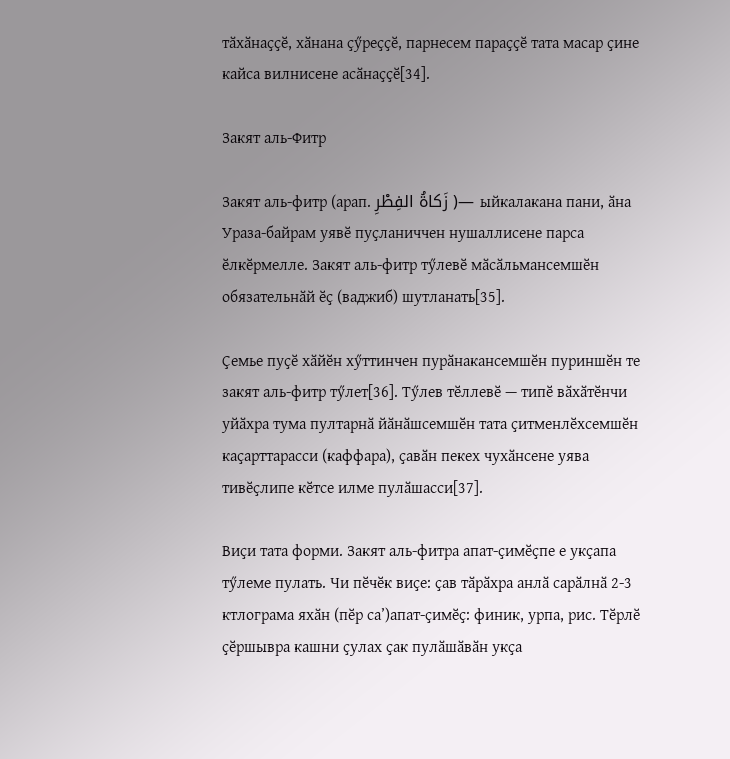тӑхӑнаҫҫӗ, хӑнана ҫӳреҫҫӗ, парнесем параҫҫӗ тата масар ҫине кайса вилнисене асӑнаҫҫӗ[34].

Закят аль-Фитр

Закят аль-фитр (арап. زَكاةُ الفِطْرِ )— ыйкалакана пани, ӑна Ураза-байрам уявӗ пуҫланиччен нушаллисене парса ӗлкӗрмелле. Закят аль-фитр тӳлевӗ мӑсӑльмансемшӗн обязательнӑй ӗҫ (ваджиб) шутланать[35].

Ҫемье пуҫӗ хӑйӗн хӳттинчен пурӑнакансемшӗн пуриншӗн те закят аль-фитр тӳлет[36]. Тӳлев тӗллевӗ — типӗ вӑхӑтӗнчи уйӑхра тума пултарнӑ йӑнӑшсемшӗн тата ҫитменлӗхсемшӗн каҫарттарасси (каффара), ҫавӑн пекех чухӑнсене уява тивӗҫлипе кӗтсе илме пулӑшасси[37].

Виҫи тата форми. Закят аль-фитра апат-ҫимӗҫпе е укҫапа тӳлеме пулать. Чи пӗчӗк виҫе: ҫав тӑрӑхра анлӑ сарӑлнӑ 2-3 ктлограма яхӑн (пӗр са’)апат-ҫимӗҫ: финик, урпа, рис. Тӗрлӗ ҫӗршывра кашни ҫулах ҫак пулӑшӑвӑн укҫа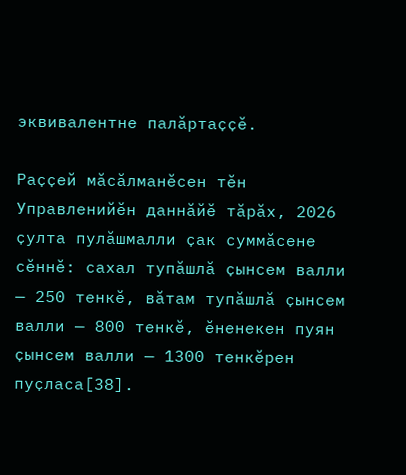эквивалентне палӑртаҫҫӗ.

Раҫҫей мӑсӑлманӗсен тӗн Управленийӗн даннӑйӗ тӑрӑх, 2026 ҫулта пулӑшмалли ҫак суммӑсене сӗннӗ: сахал тупӑшлӑ ҫынсем валли — 250 тенкӗ, вӑтам тупӑшлӑ ҫынсем валли — 800 тенкӗ, ӗненекен пуян ҫынсем валли — 1300 тенкӗрен пуҫласа[38].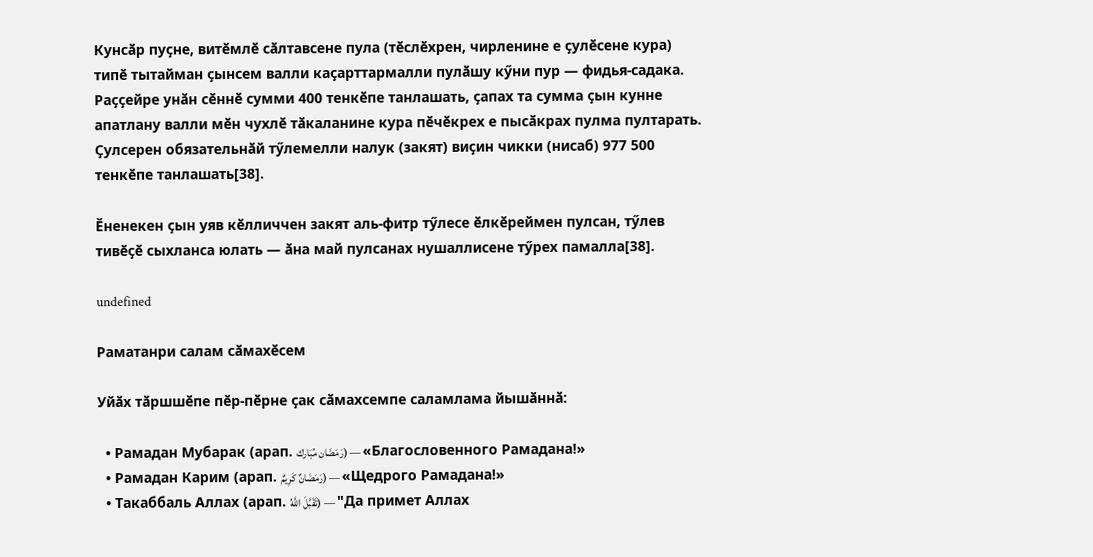Кунсӑр пуҫне, витӗмлӗ сӑлтавсене пула (тӗслӗхрен, чирленине е ҫулӗсене кура) типӗ тытайман ҫынсем валли каҫарттармалли пулӑшу кӳни пур — фидья-садака. Раҫҫейре унӑн сӗннӗ сумми 400 тенкӗпе танлашать, ҫапах та сумма ҫын кунне апатлану валли мӗн чухлӗ тӑкаланине кура пӗчӗкрех е пысӑкрах пулма пултарать. Ҫулсерен обязательнӑй тӳлемелли налук (закят) виҫин чикки (нисаб) 977 500 тенкӗпе танлашать[38].

Ӗненекен ҫын уяв кӗлличчен закят аль-фитр тӳлесе ӗлкӗреймен пулсан, тӳлев тивӗҫӗ сыхланса юлать — ӑна май пулсанах нушаллисене тӳрех памалла[38].

undefined

Раматанри салам сӑмахӗсем

Уйӑх тӑршшӗпе пӗр-пӗрне ҫак сӑмахсемпе саламлама йышӑннӑ:

  • Рамадан Мубарак (арап. رَمَضَان مُبَارك) — «Благословенного Рамадана!»
  • Рамадан Карим (арап. رَمَضَانٌ كَرِيمٌ) — «Щедрого Рамадана!»
  • Такаббаль Аллах (арап. تَقَبَّلَ اللَّهُ) — "Да примет Аллах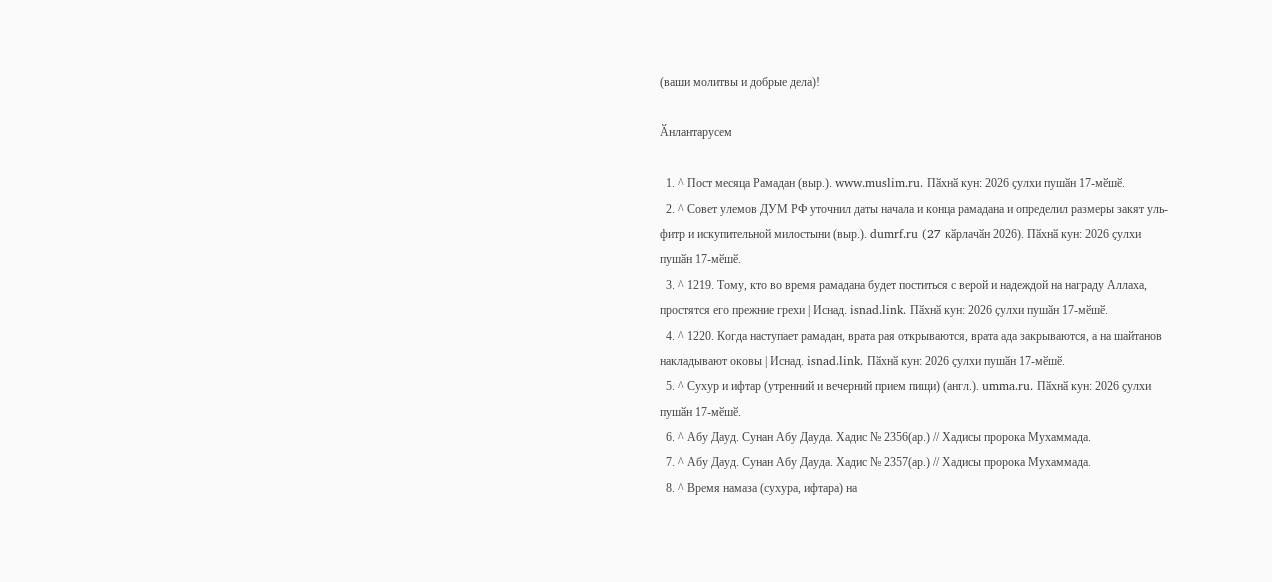(ваши молитвы и добрые дела)!

Ӑнлантарусем

  1. ^ Пост месяца Рамадан (выр.). www.muslim.ru. Пӑхнӑ кун: 2026 ҫулхи пушӑн 17-мӗшӗ.
  2. ^ Совет улемов ДУМ РФ уточнил даты начала и конца рамадана и определил размеры закят уль-фитр и искупительной милостыни (выр.). dumrf.ru (27 кӑрлачӑн 2026). Пӑхнӑ кун: 2026 ҫулхи пушӑн 17-мӗшӗ.
  3. ^ 1219. Тому, кто во время рамадана будет поститься с верой и надеждой на награду Аллаха, простятся его прежние грехи | Иснад. isnad.link. Пӑхнӑ кун: 2026 ҫулхи пушӑн 17-мӗшӗ.
  4. ^ 1220. Когда наступает рамадан, врата рая открываются, врата ада закрываются, а на шайтанов накладывают оковы | Иснад. isnad.link. Пӑхнӑ кун: 2026 ҫулхи пушӑн 17-мӗшӗ.
  5. ^ Сухур и ифтар (утренний и вечерний прием пищи) (англ.). umma.ru. Пӑхнӑ кун: 2026 ҫулхи пушӑн 17-мӗшӗ.
  6. ^ Абу Дауд. Сунан Абу Дауда. Хадис № 2356(ар.) // Хадисы пророка Мухаммада.
  7. ^ Абу Дауд. Сунан Абу Дауда. Хадис № 2357(ар.) // Хадисы пророка Мухаммада.
  8. ^ Время намаза (сухура, ифтара) на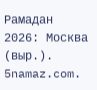Рамадан 2026: Москва (выр.). 5namaz.com.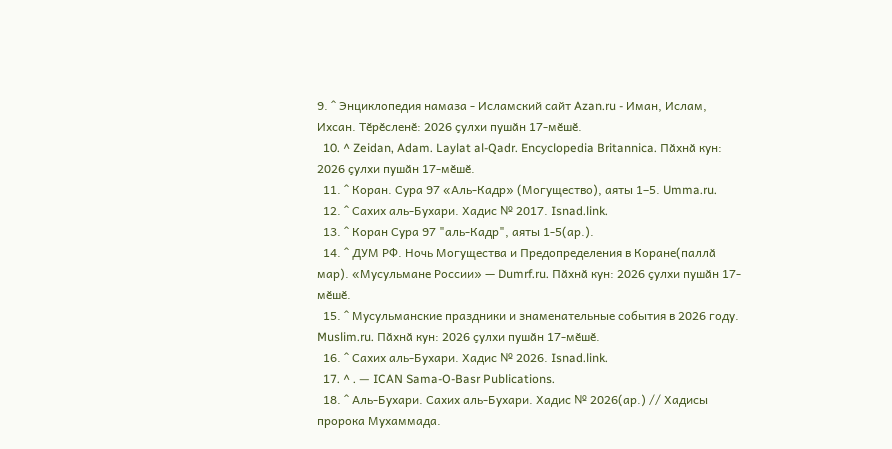9. ^ Энциклопедия намаза - Исламский сайт Azan.ru - Иман, Ислам, Ихсан. Тӗрӗсленӗ: 2026 ҫулхи пушӑн 17-мӗшӗ.
  10. ^ Zeidan, Adam. Laylat al-Qadr. Encyclopedia Britannica. Пӑхнӑ кун: 2026 ҫулхи пушӑн 17-мӗшӗ.
  11. ^ Коран. Сура 97 «Аль-Кадр» (Могущество), аяты 1–5. Umma.ru.
  12. ^ Сахих аль-Бухари. Хадис № 2017. Isnad.link.
  13. ^ Коран Сура 97 "аль-Кадр", аяты 1-5(ар.).
  14. ^ ДУМ РФ. Ночь Могущества и Предопределения в Коране(паллӑ мар). «Мусульмане России» — Dumrf.ru. Пӑхнӑ кун: 2026 ҫулхи пушӑн 17-мӗшӗ.
  15. ^ Мусульманские праздники и знаменательные события в 2026 году. Muslim.ru. Пӑхнӑ кун: 2026 ҫулхи пушӑн 17-мӗшӗ.
  16. ^ Сахих аль-Бухари. Хадис № 2026. Isnad.link.
  17. ^ . — ICAN Sama-O-Basr Publications.
  18. ^ Аль-Бухари. Сахих аль-Бухари. Хадис № 2026(ар.) // Хадисы пророка Мухаммада.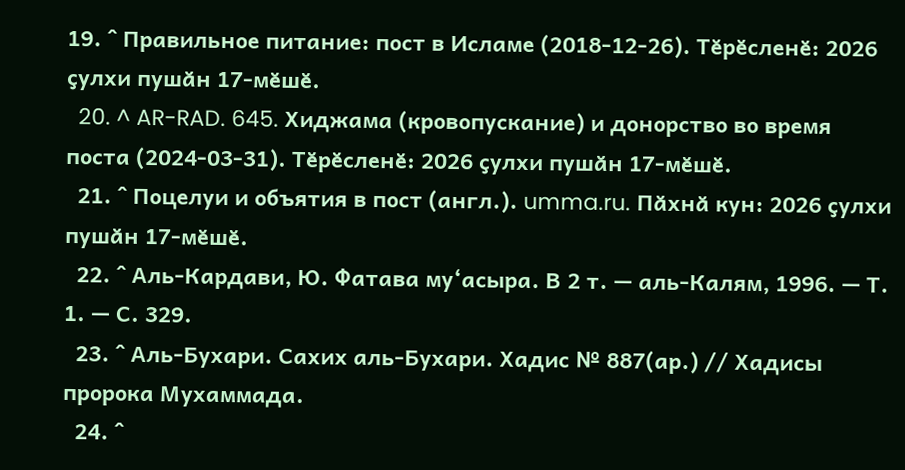19. ^ Правильное питание: пост в Исламе (2018-12-26). Тӗрӗсленӗ: 2026 ҫулхи пушӑн 17-мӗшӗ.
  20. ^ AR-RAD. 645. Хиджама (кровопускание) и донорство во время поста (2024-03-31). Тӗрӗсленӗ: 2026 ҫулхи пушӑн 17-мӗшӗ.
  21. ^ Поцелуи и объятия в пост (англ.). umma.ru. Пӑхнӑ кун: 2026 ҫулхи пушӑн 17-мӗшӗ.
  22. ^ Аль-Кардави, Ю. Фатава му‘асыра. В 2 т. — аль-Калям, 1996. — Т. 1. — С. 329.
  23. ^ Аль-Бухари. Сахих аль-Бухари. Хадис № 887(ар.) // Хадисы пророка Мухаммада.
  24. ^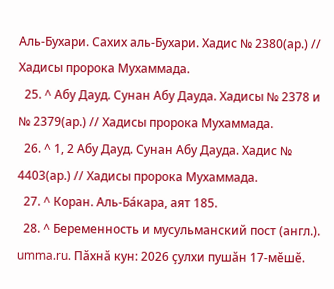Аль-Бухари. Сахих аль-Бухари. Хадис № 2380(ар.) // Хадисы пророка Мухаммада.
  25. ^ Абу Дауд. Сунан Абу Дауда. Хадисы № 2378 и № 2379(ар.) // Хадисы пророка Мухаммада.
  26. ^ 1, 2 Абу Дауд. Сунан Абу Дауда. Хадис № 4403(ар.) // Хадисы пророка Мухаммада.
  27. ^ Коран. Аль-Ба́кара, аят 185.
  28. ^ Беременность и мусульманский пост (англ.). umma.ru. Пӑхнӑ кун: 2026 ҫулхи пушӑн 17-мӗшӗ.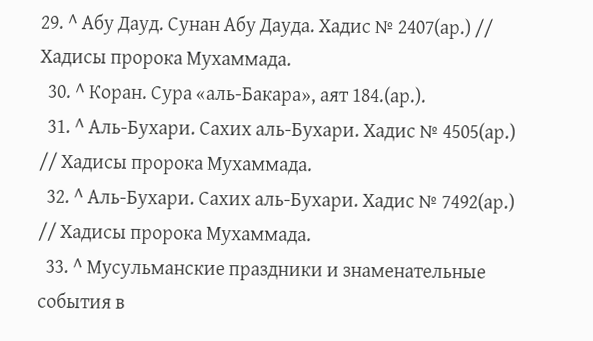29. ^ Абу Дауд. Сунан Абу Дауда. Хадис № 2407(ар.) // Хадисы пророка Мухаммада.
  30. ^ Коран. Сура «аль-Бакара», аят 184.(ар.).
  31. ^ Аль-Бухари. Сахих аль-Бухари. Хадис № 4505(ар.) // Хадисы пророка Мухаммада.
  32. ^ Аль-Бухари. Сахих аль-Бухари. Хадис № 7492(ар.) // Хадисы пророка Мухаммада.
  33. ^ Мусульманские праздники и знаменательные события в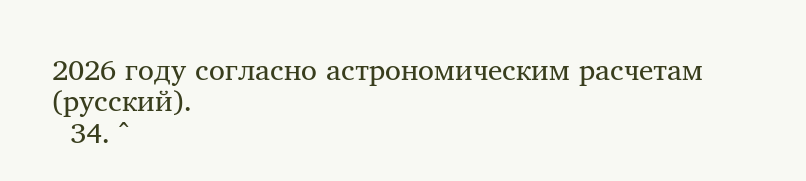2026 году согласно астрономическим расчетам (русский).
  34. ^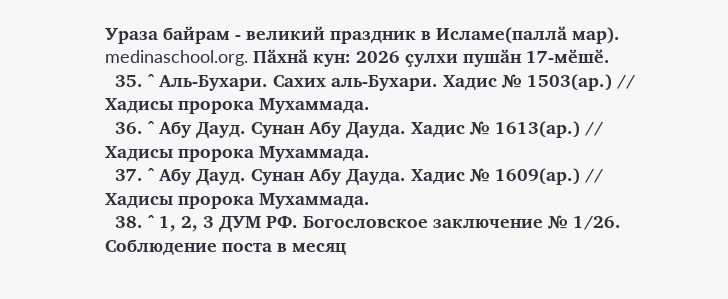Ураза байрам - великий праздник в Исламе(паллӑ мар). medinaschool.org. Пӑхнӑ кун: 2026 ҫулхи пушӑн 17-мӗшӗ.
  35. ^ Аль-Бухари. Сахих аль-Бухари. Хадис № 1503(ар.) // Хадисы пророка Мухаммада.
  36. ^ Абу Дауд. Сунан Абу Дауда. Хадис № 1613(ар.) // Хадисы пророка Мухаммада.
  37. ^ Абу Дауд. Сунан Абу Дауда. Хадис № 1609(ар.) // Хадисы пророка Мухаммада.
  38. ^ 1, 2, 3 ДУМ РФ. Богословское заключение № 1/26. Соблюдение поста в месяц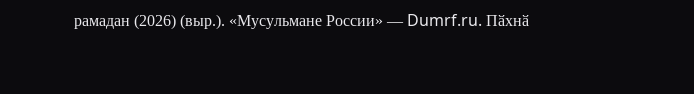рамадан (2026) (выр.). «Мусульмане России» — Dumrf.ru. Пӑхнӑ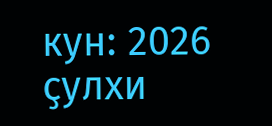кун: 2026 ҫулхи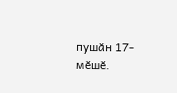пушӑн 17-мӗшӗ.